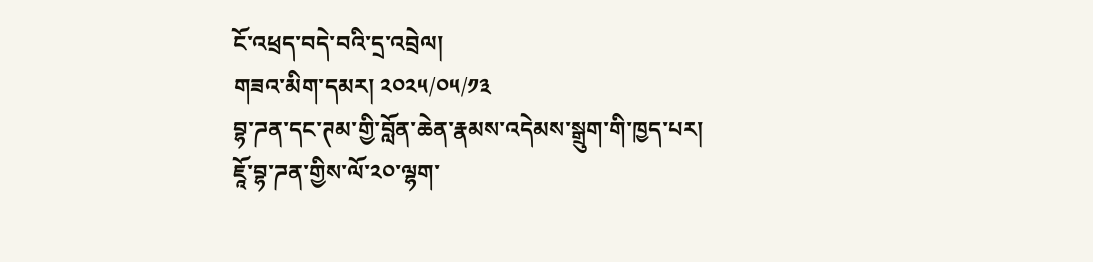ངོ་འཕྲད་བདེ་བའི་དྲ་འབྲེལ།
གཟའ་མིག་དམར། ༢༠༢༥/༠༥/༡༣
བྷ་ཌན་དང་ཊམ་གྱི་བློན་ཆེན་རྣམས་འདེམས་སྒྲུག་གི་ཁྱད་པར།
ཇཱོ་བྷ་ཌན་གྱིས་ལོ་༢༠་ལྷག་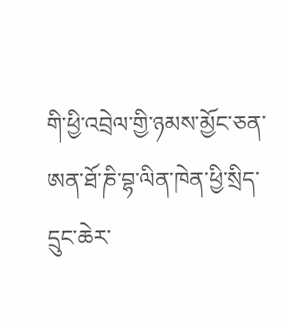གི་ཕྱི་འབྲེལ་གྱི་ཉམས་མྱོང་ཅན་ཨན་ཐོ་ཎི་བྷ་ལིན་ཁེན་ཕྱི་སྲིད་དྲུང་ཆེར་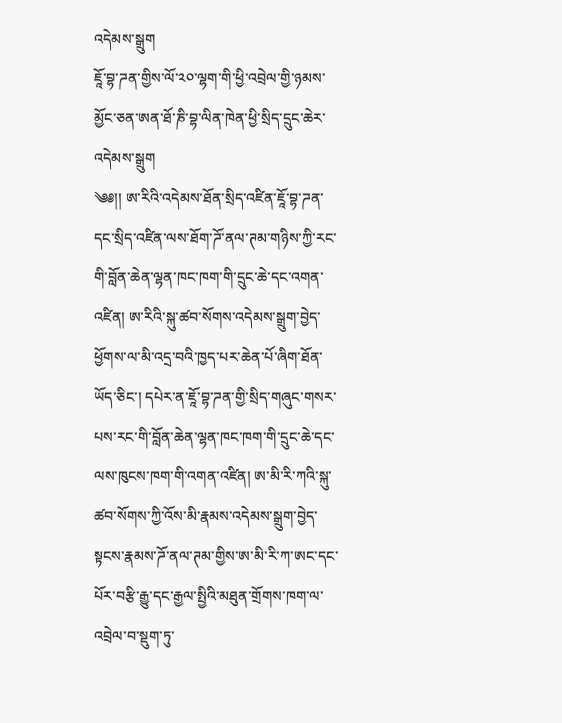འདེམས་སྒྲུག
ཇཱོ་བྷ་ཌན་གྱིས་ལོ་༢༠་ལྷག་གི་ཕྱི་འབྲེལ་གྱི་ཉམས་མྱོང་ཅན་ཨན་ཐོ་ཎི་བྷ་ལིན་ཁེན་ཕྱི་སྲིད་དྲུང་ཆེར་འདེམས་སྒྲུག
༄༅།། ཨ་རིའི་འདེམས་ཐོན་སྲིད་འཛིན་ཇཱོ་བྷ་ཌན་དང་སྲིད་འཛིན་ལས་ཐོག་ཌོ་ནལ་ཊམ་གཉིས་ཀྱི་རང་གི་བློན་ཆེན་ལྷན་ཁང་ཁག་གི་དྲུང་ཆེ་དང་འགན་འཛིན། ཨ་རིའི་སྐུ་ཚབ་སོགས་འདེམས་སྒྲུག་བྱེད་ཕྱོགས་ལ་མི་འདྲ་བའི་ཁྱད་པར་ཆེན་པོ་ཞིག་ཐོན་ཡོད་ཅིང་། དཔེར་ན་ཇཱོ་བྷ་ཌན་གྱི་སྲིད་གཞུང་གསར་པས་རང་གི་བློན་ཆེན་ལྷན་ཁང་ཁག་གི་དྲུང་ཆེ་དང་ལས་ཁུངས་ཁག་གི་འགན་འཛིན། ཨ་མི་རི་ཀའི་སྐུ་ཚབ་སོགས་ཀྱི་འོས་མི་རྣམས་འདེམས་སྒྲུག་བྱེད་སྟངས་རྣམས་ཌོ་ནལ་ཊམ་གྱིས་ཨ་མི་རི་ཀ་ཨང་དང་པོར་བརྩི་རྒྱུ་དང་རྒྱལ་སྤྱིའི་མཐུན་གྲོགས་ཁག་ལ་འབྲེལ་བ་སྡུག་ཏུ་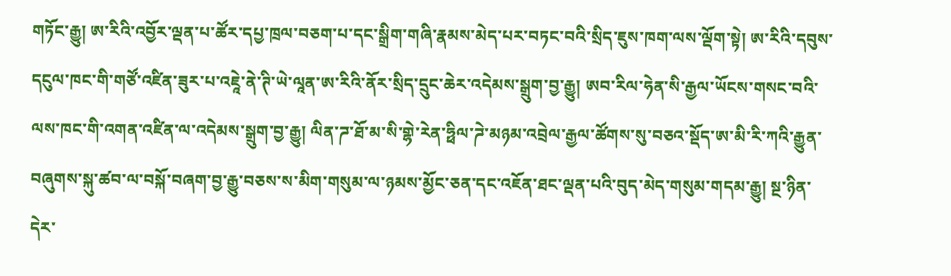གཏོང་རྒྱུ། ཨ་རིའི་འབྱོར་ལྡན་པ་ཚོར་དཔྱ་ཁྲལ་བཅག་པ་དང་སྒྲིག་གཞི་རྣམས་མེད་པར་བཏང་བའི་སྲིད་ཇུས་ཁག་ལས་ལྡོག་སྟེ། ཨ་རིའི་དབུས་དངུལ་ཁང་གི་གཙོ་འཛིན་ཟུར་པ་འཇཱེ་ནེ་ཊི་ཡེ་ལཱན་ཨ་རིའི་ནོར་སྲིད་དྲུང་ཆེར་འདེམས་སྒྲུག་བྱ་རྒྱུ། ཨབ་རིལ་ཧེན་སི་རྒྱལ་ཡོངས་གསང་བའི་ལས་ཁང་གི་འགན་འཛིན་ལ་འདེམས་སྒྲུག་བྱ་རྒྱུ། ལིན་ཌ་ཐོ་མ་སི་གྷེ་རེན་ཧྥིལ་ཌེ་མཉམ་འབྲེལ་རྒྱལ་ཚོགས་སུ་བཅའ་སྡོད་ཨ་མི་རི་ཀའི་རྒྱུན་བཞུགས་སྐུ་ཚབ་ལ་བསྐོ་བཞག་བྱ་རྒྱུ་བཅས་ས་མིག་གསུམ་ལ་ཉམས་མྱོང་ཅན་དང་འཇོན་ཐང་ལྡན་པའི་བུད་མེད་གསུམ་གདམ་རྒྱུ། སྔ་ཉིན་དེར་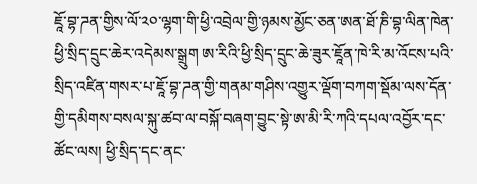ཇཱོ་བྷ་ཌན་གྱིས་ལོ་༢༠་ལྷག་གི་ཕྱི་འབྲེལ་གྱི་ཉམས་མྱོང་ཅན་ཨན་ཐོ་ཎི་བྷ་ལིན་ཁེན་ཕྱི་སྲིད་དྲུང་ཆེར་འདེམས་སྒྲུག ཨ་རིའི་ཕྱི་སྲིད་དྲུང་ཆེ་ཟུར་ཇཱོན་ཁེ་རི་མ་འོངས་པའི་སྲིད་འཛིན་གསར་པ་ཇཱོ་བྷ་ཌན་གྱི་གནམ་གཤིས་འགྱུར་ལྡོག་བཀག་སྡོམ་ལས་དོན་གྱི་དམིགས་བསལ་སྐུ་ཚབ་ལ་བསྐོ་བཞག་བྱུང་སྟེ་ཨ་མི་རི་ཀའི་དཔལ་འབྱོར་དང་ཚོང་ལས། ཕྱི་སྲིད་དང་ནང་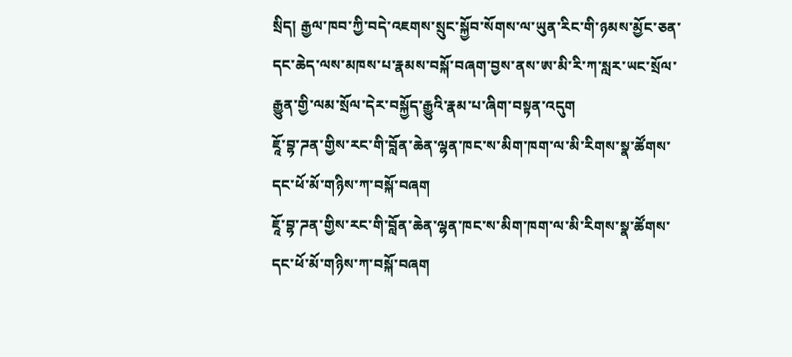སྲིད། རྒྱལ་ཁབ་ཀྱི་བདེ་འཇགས་སྲུང་སྐྱོབ་སོགས་ལ་ཡུན་རིང་གི་ཉམས་མྱོང་ཅན་དང་ཆེད་ལས་མཁས་པ་རྣམས་བསྐོ་བཞག་བྱས་ནས་ཨ་མི་རི་ཀ་སླར་ཡང་སྲོལ་རྒྱུན་གྱི་ལམ་སྲོལ་དེར་བསྐྱོད་རྒྱུའི་རྣམ་པ་ཞིག་བསྟན་འདུག
ཇཱོ་བྷ་ཌན་གྱིས་རང་གི་བློན་ཆེན་ལྷན་ཁང་ས་མིག་ཁག་ལ་མི་རིགས་སྣ་ཚོགས་དང་ཕོ་མོ་གཉིས་ཀ་བསྐོ་བཞག
ཇཱོ་བྷ་ཌན་གྱིས་རང་གི་བློན་ཆེན་ལྷན་ཁང་ས་མིག་ཁག་ལ་མི་རིགས་སྣ་ཚོགས་དང་ཕོ་མོ་གཉིས་ཀ་བསྐོ་བཞག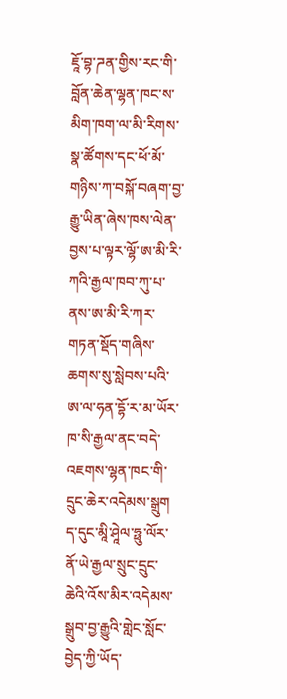ཇཱོ་བྷ་ཌན་གྱིས་རང་གི་བློན་ཆེན་ལྷན་ཁང་ས་མིག་ཁག་ལ་མི་རིགས་སྣ་ཚོགས་དང་ཕོ་མོ་གཉིས་ཀ་བསྐོ་བཞག་བྱ་རྒྱུ་ཡིན་ཞེས་ཁས་ལེན་བྱས་པ་ལྟར་ལྷོ་ཨ་མི་རི་ཀའི་རྒྱལ་ཁབ་ཀུ་པ་ནས་ཨ་མི་རི་ཀར་གཏན་སྡོད་གཞིས་ཆགས་སུ་སླེབས་པའི་ཨ་ལ་ཧན་དྷོ་ར་མ་ཡོར་ཁ་སི་རྒྱལ་ནང་བདེ་འཇགས་ལྷན་ཁང་གི་དྲུང་ཆེར་འདེམས་སྒྲུག ད་དུང་མཱི་ཤཱེལ་ཧྥུ་ལོར་ནོ་ཡེ་རྒྱལ་སྲུང་དྲུང་ཆེའི་འོས་མིར་འདེམས་སྒྲུབ་བྱ་རྒྱུའི་གླེང་སློང་བྱེད་ཀྱི་ཡོད་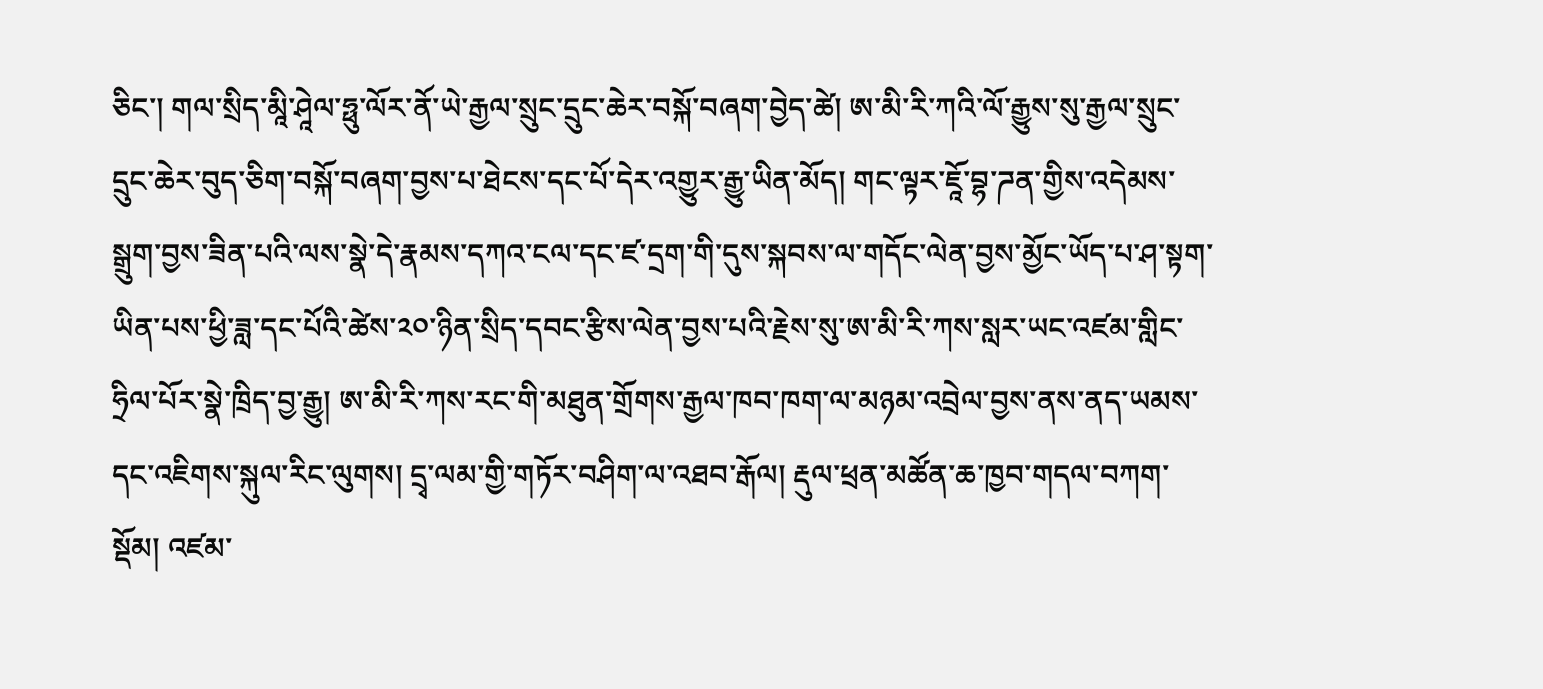ཅིང་། གལ་སྲིད་མཱི་ཤཱེལ་ཧྥུ་ལོར་ནོ་ཡེ་རྒྱལ་སྲུང་དྲུང་ཆེར་བསྐོ་བཞག་བྱེད་ཚེ། ཨ་མི་རི་ཀའི་ལོ་རྒྱུས་སུ་རྒྱལ་སྲུང་དྲུང་ཆེར་བུད་ཅིག་བསྐོ་བཞག་བྱས་པ་ཐེངས་དང་པོ་དེར་འགྱུར་རྒྱུ་ཡིན་མོད། གང་ལྟར་ཇཱོ་བྷ་ཌན་གྱིས་འདེམས་སྒྲུག་བྱས་ཟིན་པའི་ལས་སྣེ་དེ་རྣམས་དཀའ་ངལ་དང་ཛ་དྲག་གི་དུས་སྐབས་ལ་གདོང་ལེན་བྱས་མྱོང་ཡོད་པ་ཤ་སྟག་ཡིན་པས་ཕྱི་ཟླ་དང་པོའི་ཚེས་༢༠་ཉིན་སྲིད་དབང་རྩིས་ལེན་བྱས་པའི་རྗེས་སུ་ཨ་མི་རི་ཀས་སླར་ཡང་འཛམ་གླིང་ཧྲིལ་པོར་སྣེ་ཁྲིད་བྱ་རྒྱུ། ཨ་མི་རི་ཀས་རང་གི་མཐུན་གྲོགས་རྒྱལ་ཁབ་ཁག་ལ་མཉམ་འབྲེལ་བྱས་ནས་ནད་ཡམས་དང་འཇིགས་སྐུལ་རིང་ལུགས། དྲྭ་ལམ་གྱི་གཏོར་བཤིག་ལ་འཐབ་རྒོལ། རྡུལ་ཕྲན་མཚོན་ཆ་ཁྱབ་གདལ་བཀག་སྡོམ། འཛམ་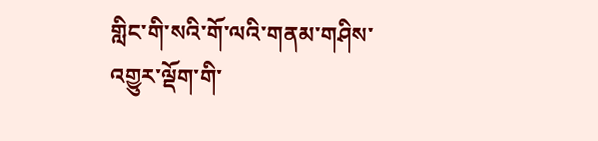གླིང་གི་སའི་གོ་ལའི་གནམ་གཤིས་འགྱུར་ལྡོག་གི་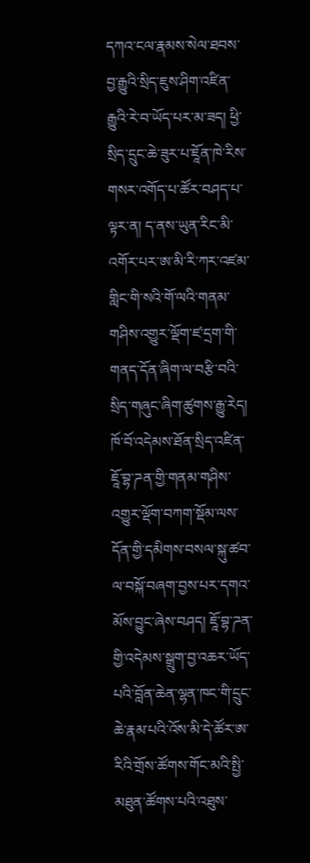དཀའ་ངལ་རྣམས་སེལ་ཐབས་བྱ་རྒྱུའི་སྲིད་ཇུས་ཤིག་འཛིན་རྒྱུའི་རེ་བ་ཡོད་པར་མ་ཟད། ཕྱི་སྲིད་དྲུང་ཆེ་ཟུར་པ་ཇཱོན་ཁེ་རིས་གསར་འགོད་པ་ཚོར་བཤད་པ་ལྟར་ན། ད་ནས་ཡུན་རིང་མི་འགོར་པར་ཨ་མི་རི་ཀར་འཛམ་གླིང་གི་སའི་གོ་ལའི་གནམ་གཤིས་འགྱུར་ལྡོག་ཛ་དྲག་གི་གནད་དོན་ཞིག་ལ་བརྩི་བའི་སྲིད་གཞུང་ཞིག་ཚུགས་རྒྱུ་རེད། ཁོ་བོ་འདེམས་ཐོན་སྲིད་འཛིན་ཇཱོ་བྷ་ཌན་གྱི་གནམ་གཤིས་འགྱུར་ལྡོག་བཀག་སྡོམ་ལས་དོན་གྱི་དམིགས་བསལ་སྐུ་ཚབ་ལ་བསྐོ་བཞག་བྱས་པར་དགའ་མོས་བྱུང་ཞེས་བཤད། ཇཱོ་བྷ་ཌན་གྱི་འདེམས་སྒྲུག་བྱ་འཆར་ཡོད་པའི་བློན་ཆེན་ལྷན་ཁང་གི་དྲུང་ཆེ་རྣམ་པའི་འོས་མི་དེ་ཚོར་ཨ་རིའི་གྲོས་ཚོགས་གོང་མའི་སྤྱི་མཐུན་ཚོགས་པའི་འཐུས་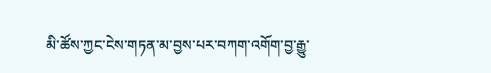མི་ཚོས་ཀྱང་ངེས་གཏན་མ་བྱས་པར་བཀག་འགོག་བྱ་རྒྱུ་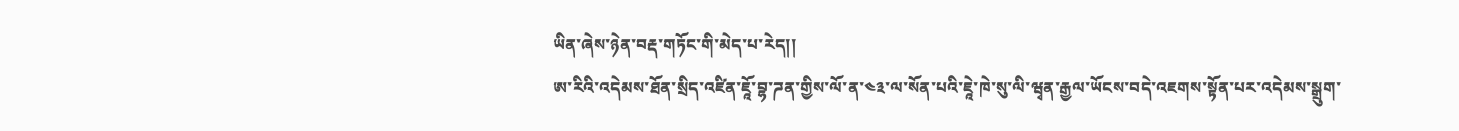ཡིན་ཞེས་ཉེན་བརྡ་གཏོང་གི་མེད་པ་རེད།།
ཨ་རིའི་འདེམས་ཐོན་སྲིད་འཛིན་ཇཱོ་བྷ་ཌན་གྱིས་ལོ་ན་༤༣་ལ་སོན་པའི་ཇཱེ་ཁེ་སུ་ལི་ཝྭན་རྒྱལ་ཡོངས་བདེ་འཇགས་སྟོན་པར་འདེམས་སྒྲུག་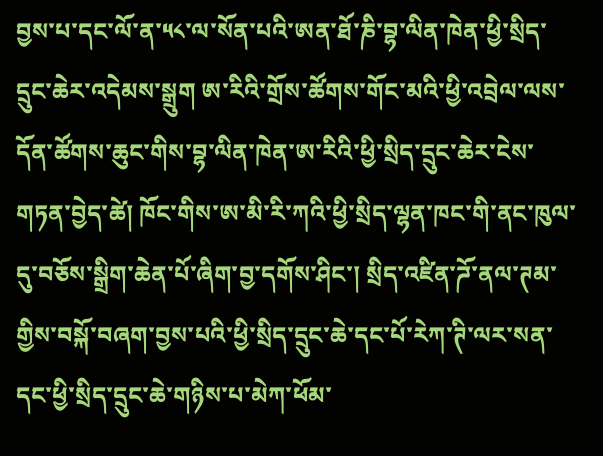བྱས་པ་དང་ལོ་ན་༥༨་ལ་སོན་པའི་ཨན་ཐོ་ཎི་བྷ་ལིན་ཁེན་ཕྱི་སྲིད་དྲུང་ཆེར་འདེམས་སྒྲུག ཨ་རིའི་གྲོས་ཚོགས་གོང་མའི་ཕྱི་འབྲེལ་ལས་དོན་ཚོགས་ཆུང་གིས་བྷ་ལིན་ཁེན་ཨ་རིའི་ཕྱི་སྲིད་དྲུང་ཆེར་ངེས་གཏན་བྱེད་ཚེ། ཁོང་གིས་ཨ་མི་རི་ཀའི་ཕྱི་སྲིད་ལྷན་ཁང་གི་ནང་ཁུལ་དུ་བཅོས་སྒྲིག་ཆེན་པོ་ཞིག་བྱ་དགོས་ཤིང་། སྲིད་འཛིན་ཌོ་ནལ་ཊམ་གྱིས་བསྐོ་བཞག་བྱས་པའི་ཕྱི་སྲིད་དྲུང་ཆེ་དང་པོ་རེཀ་ཊི་ལར་སན་དང་ཕྱི་སྲིད་དྲུང་ཆེ་གཉིས་པ་མེཀ་ཕོམ་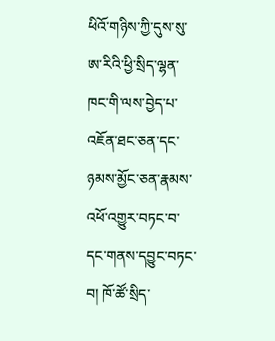ཕིའོ་གཉིས་ཀྱི་དུས་སུ་ཨ་རིའི་ཕྱི་སྲིད་ལྷན་ཁང་གི་ལས་བྱེད་པ་འཇོན་ཐང་ཅན་དང་ཉམས་མྱོང་ཅན་རྣམས་འཕོ་འགྱུར་བཏང་བ་དང་གནས་དབྱུང་བཏང་བ། ཁོ་ཚོ་སྲིད་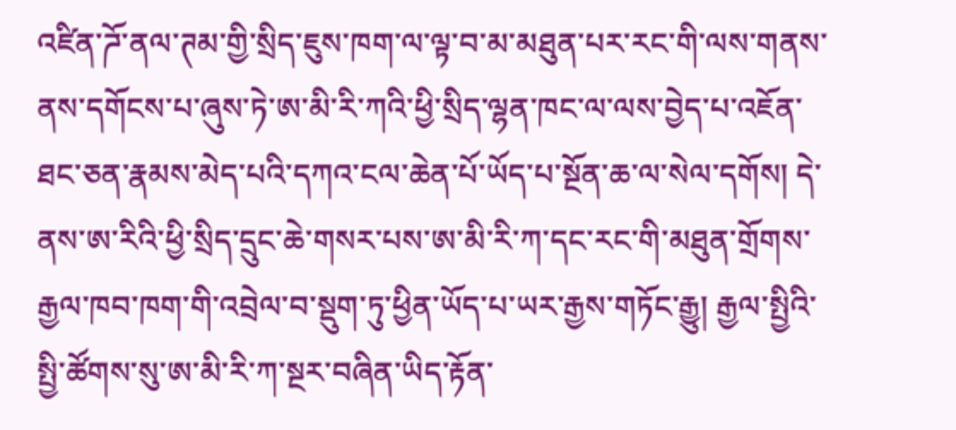འཛིན་ཌོ་ནལ་ཊམ་གྱི་སྲིད་ཇུས་ཁག་ལ་ལྟ་བ་མ་མཐུན་པར་རང་གི་ལས་གནས་ནས་དགོངས་པ་ཞུས་ཏེ་ཨ་མི་རི་ཀའི་ཕྱི་སྲིད་ལྷན་ཁང་ལ་ལས་བྱེད་པ་འཇོན་ཐང་ཅན་རྣམས་མེད་པའི་དཀའ་ངལ་ཆེན་པོ་ཡོད་པ་སྔོན་ཆ་ལ་སེལ་དགོས། དེ་ནས་ཨ་རིའི་ཕྱི་སྲིད་དྲུང་ཆེ་གསར་པས་ཨ་མི་རི་ཀ་དང་རང་གི་མཐུན་གྲོགས་རྒྱལ་ཁབ་ཁག་གི་འབྲེལ་བ་སྡུག་ཏུ་ཕྱིན་ཡོད་པ་ཡར་རྒྱས་གཏོང་རྒྱུ། རྒྱལ་སྤྱིའི་སྤྱི་ཚོགས་སུ་ཨ་མི་རི་ཀ་སྔར་བཞིན་ཡིད་རྟོན་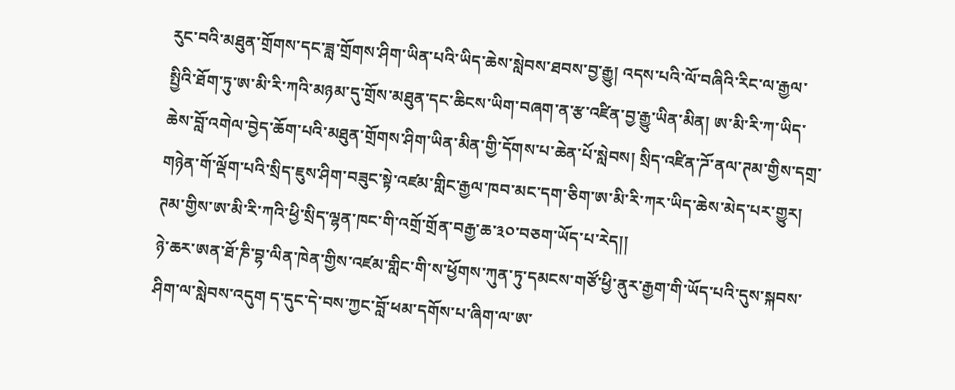རུང་བའི་མཐུན་གྲོགས་དང་ཟླ་གྲོགས་ཤིག་ཡིན་པའི་ཡིད་ཆེས་སླེབས་ཐབས་བྱ་རྒྱུ། འདས་པའི་ལོ་བཞིའི་རིང་ལ་རྒྱལ་སྤྱིའི་ཐོག་ཏུ་ཨ་མི་རི་ཀའི་མཉམ་དུ་གྲོས་མཐུན་དང་ཆིངས་ཡིག་བཞག་ན་རྩ་འཛིན་བྱ་རྒྱུ་ཡིན་མིན། ཨ་མི་རི་ཀ་ཡིད་ཆེས་བློ་འགེལ་བྱེད་ཆོག་པའི་མཐུན་གྲོགས་ཤིག་ཡིན་མིན་གྱི་དོགས་པ་ཆེན་པོ་སླེབས། སྲིད་འཛིན་ཌོ་ནལ་ཊམ་གྱིས་དགྲ་གཉེན་གོ་ལྡོག་པའི་སྲིད་ཇུས་ཤིག་བཟུང་སྟེ་འཛམ་གླིང་རྒྱལ་ཁབ་མང་དག་ཅིག་ཨ་མི་རི་ཀར་ཡིད་ཆེས་མེད་པར་གྱུར། ཊམ་གྱིས་ཨ་མི་རི་ཀའི་ཕྱི་སྲིད་ལྷན་ཁང་གི་འགྲོ་གྲོན་བརྒྱ་ཆ་༣༠་བཅག་ཡོད་པ་རེད།།
ཉེ་ཆར་ཨན་ཐོ་ཎི་བྷ་ལིན་ཁེན་གྱིས་འཛམ་གླིང་གི་ས་ཕྱོགས་ཀུན་ཏུ་དམངས་གཙོ་ཕྱི་ནུར་རྒྱག་གི་ཡོད་པའི་དུས་སྐབས་ཤིག་ལ་སླེབས་འདུག ད་དུང་དེ་བས་ཀྱང་བློ་ཕམ་དགོས་པ་ཞིག་ལ་ཨ་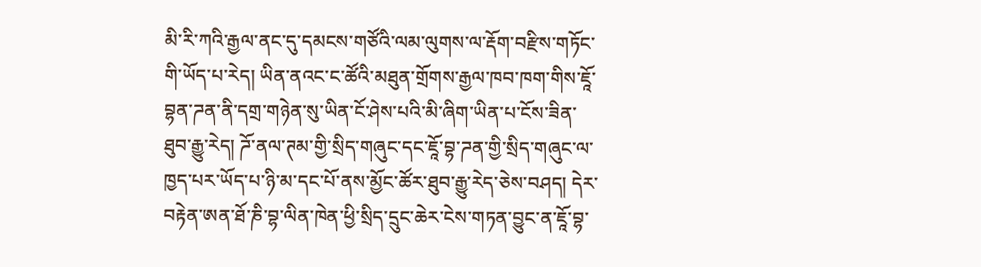མི་རི་ཀའི་རྒྱལ་ནང་དུ་དམངས་གཙོའི་ལམ་ལུགས་ལ་རྡོག་བརྫིས་གཏོང་གི་ཡོད་པ་རེད། ཡིན་ནའང་ང་ཚོའི་མཐུན་གྲོགས་རྒྱལ་ཁབ་ཁག་གིས་ཇཱོ་བྷན་ཌན་ནི་དགྲ་གཉེན་སུ་ཡིན་ངོ་ཤེས་པའི་མི་ཞིག་ཡིན་པ་ངོས་ཟིན་ཐུབ་རྒྱུ་རེད། ཌོ་ནལ་ཊམ་གྱི་སྲིད་གཞུང་དང་ཇཱོ་བྷ་ཌན་གྱི་སྲིད་གཞུང་ལ་ཁྱད་པར་ཡོད་པ་ཉི་མ་དང་པོ་ནས་མྱོང་ཚོར་ཐུབ་རྒྱུ་རེད་ཅེས་བཤད། དེར་བརྟེན་ཨན་ཐོ་ཎི་བྷ་ལིན་ཁེན་ཕྱི་སྲིད་དྲུང་ཆེར་ངེས་གཏན་བྱུང་ན་ཇཱོ་བྷ་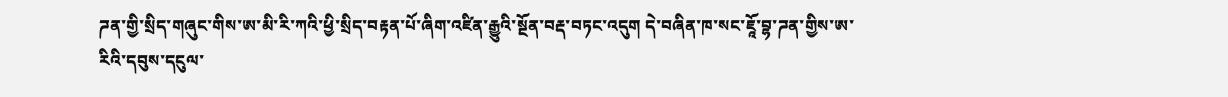ཌན་གྱི་སྲིད་གཞུང་གིས་ཨ་མི་རི་ཀའི་ཕྱི་སྲིད་བརྟན་པོ་ཞིག་འཛིན་རྒྱུའི་སྔོན་བརྡ་བཏང་འདུག དེ་བཞིན་ཁ་སང་ཇཱོ་བྷ་ཌན་གྱིས་ཨ་རིའི་དབུས་དངུལ་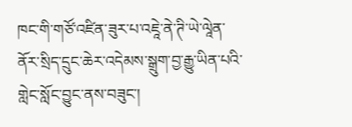ཁང་གི་གཙོ་འཛིན་ཟུར་པ་འཇཱེ་ནེ་ཊི་ཡེ་ལཱེན་ནོར་སྲིད་དྲུང་ཆེར་འདེམས་སྒྲུག་བྱ་རྒྱུ་ཡིན་པའི་གླེང་སློང་བྱུང་ནས་བཟུང་།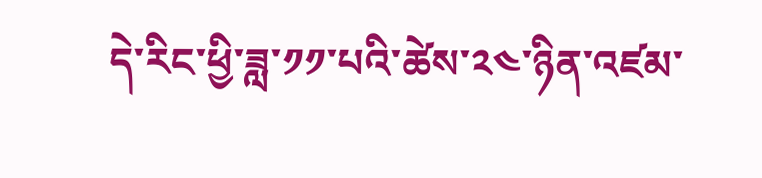དེ་རིང་ཕྱི་ཟླ་༡༡་པའི་ཚེས་༢༤་ཉིན་འཛམ་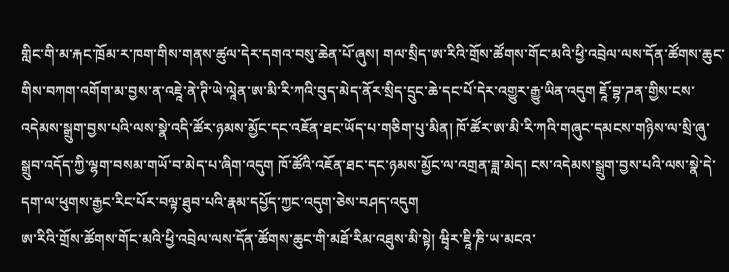གླིང་གི་མ་རྐང་ཁྲོམ་ར་ཁག་གིས་གནས་ཚུལ་དེར་དགའ་བསུ་ཆེན་པོ་ཞུས། གལ་སྲིད་ཨ་རིའི་གྲོས་ཚོགས་གོང་མའི་ཕྱི་འབྲེལ་ལས་དོན་ཚོགས་ཆུང་གིས་བཀག་འགོག་མ་བྱས་ན་འཇཱེ་ནེ་ཊི་ཡེ་ལཱེན་ཨ་མི་རི་ཀའི་བུད་མེད་ནོར་སྲིད་དྲུང་ཆེ་དང་པོ་དེར་འགྱུར་རྒྱུ་ཡིན་འདུག ཇཱོ་བྷ་ཌན་གྱིས་ངས་འདེམས་སྒྲུག་བྱས་པའི་ལས་སྣེ་འདི་ཚོར་ཉམས་མྱོང་དང་འཇོན་ཐང་ཡོད་པ་གཅིག་པུ་མིན། ཁོ་ཚོར་ཨ་མི་རི་ཀའི་གཞུང་དམངས་གཉིས་ལ་སྲི་ཞུ་སྒྲུབ་འདོད་ཀྱི་ལྷག་བསམ་གཡོ་བ་མེད་པ་ཞིག་འདུག ཁོ་ཚོའི་འཇོན་ཐང་དང་ཉམས་མྱོང་ལ་འགྲན་ཟླ་མེད། ངས་འདེམས་སྒྲུག་བྱས་པའི་ལས་སྣེ་དེ་དག་ལ་ཕུགས་རྒྱང་རིང་པོར་བལྟ་ཐུབ་པའི་རྣམ་དཔྱོད་ཀྱང་འདུག་ཅེས་བཤད་འདུག
ཨ་རིའི་གྲོས་ཚོགས་གོང་མའི་ཕྱི་འབྲེལ་ལས་དོན་ཚོགས་ཆུང་གི་མཐོ་རིམ་འཐུས་མི་སྟེ། ཝྭིར་ཇཱི་ཎི་ཡ་མངའ་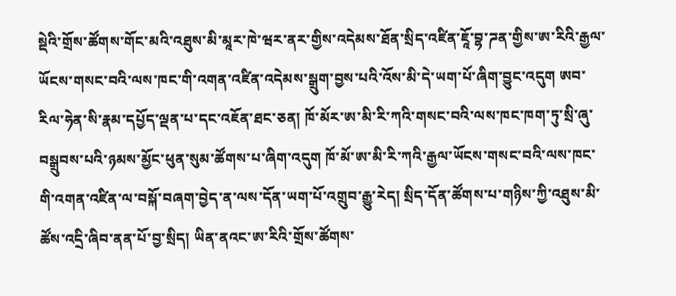སྡེའི་གྲོས་ཚོགས་གོང་མའི་འཐུས་མི་མཱར་ཁེ་ཝར་ནར་གྱིས་འདེམས་ཐོན་སྲིད་འཛིན་ཇཱོ་བྷ་ཌན་གྱིས་ཨ་རིའི་རྒྱལ་ཡོངས་གསང་བའི་ལས་ཁང་གི་འགན་འཛིན་འདེམས་སྒྲུག་བྱས་པའི་འོས་མི་དེ་ཡག་པོ་ཞིག་བྱུང་འདུག ཨབ་རིལ་ཧེན་སི་རྣམ་དཔྱོད་ལྡན་པ་དང་འཇོན་ཐང་ཅན། ཁོ་མོར་ཨ་མི་རི་ཀའི་གསང་བའི་ལས་ཁང་ཁག་ཏུ་སྲི་ཞུ་བསྒྲུབས་པའི་ཉམས་མྱོང་ཕུན་སུམ་ཚོགས་པ་ཞིག་འདུག ཁོ་མོ་ཨ་མི་རི་ཀའི་རྒྱལ་ཡོངས་གསང་བའི་ལས་ཁང་གི་འགན་འཛིན་ལ་བསྐོ་བཞག་བྱེད་ན་ལས་དོན་ཡག་པོ་འགྲུབ་རྒྱུ་རེད། སྲིད་དོན་ཚོགས་པ་གཉིས་ཀྱི་འཐུས་མི་ཚོས་འདྲི་ཞིབ་ནན་པོ་བྱ་སྲིད། ཡིན་ནའང་ཨ་རིའི་གྲོས་ཚོགས་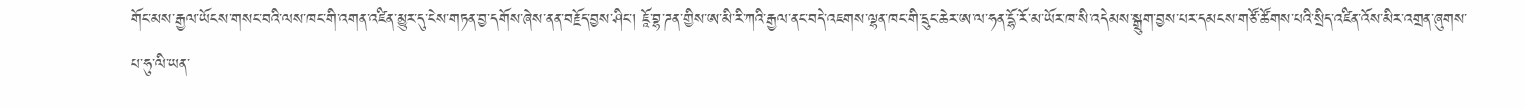གོང་མས་རྒྱལ་ཡོངས་གསང་བའི་ལས་ཁང་གི་འགན་འཛིན་མྱུར་དུ་ངེས་གཏན་བྱ་དགོས་ཞེས་ནན་བརྗོད་བྱས་ཤིང་། ཇཱོ་བྷ་ཌན་གྱིས་ཨ་མི་རི་ཀའི་རྒྱལ་ནང་བདེ་འཇགས་ལྷན་ཁང་གི་དྲུང་ཆེར་ཨ་ལ་ཧན་དྷོ་རོ་མ་ཡོར་ཁ་སི་འདེམས་སྒྲུག་བྱས་པར་དམངས་གཙོ་ཚོགས་པའི་སྲིད་འཛིན་འོས་མིར་འགྲན་ཞུགས་པ་ཧུ་ལི་ཡན་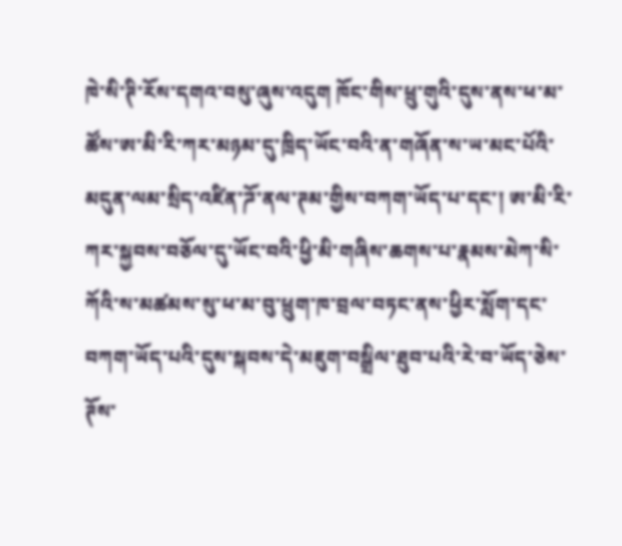ཁེ་སི་ཊི་རོས་དགའ་བསུ་ཞུས་འདུག ཁོང་གིས་ཕྲུ་གུའི་དུས་ནས་ཕ་མ་ཚོས་ཨ་མི་རི་ཀར་མཉམ་དུ་ཁྲིད་ཡོང་བའི་ན་གཞོན་ས་ཡ་མང་པོའི་མདུན་ལམ་སྲིད་འཛིན་ཌོ་ནལ་ཊམ་གྱིས་བཀག་ཡོད་པ་དང་། ཨ་མི་རི་ཀར་སྐྱབས་བཅོལ་དུ་ཡོང་བའི་ཕྱི་མི་གཞིས་ཆགས་པ་རྣམས་མེཀ་སི་ཀོའི་ས་མཚམས་སུ་ཕ་མ་བུ་ཕྲུག་ཁ་བྲལ་བཏང་ནས་ཕྱིར་སློག་དང་བཀག་ཡོད་པའི་དུས་སྐབས་དེ་མཇུག་བསྒྲིལ་ཐུབ་པའི་རེ་བ་ཡོད་ཅེས་ཊོས་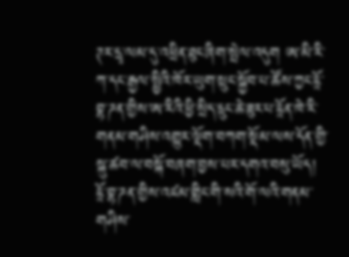ཊར་དྲྭ་ལམ་དུ་འཕྲིན་ཐུང་ཞིག་སྤེལ་འདུག ཨ་མི་རི་ཀ་དང་རྒྱལ་སྤྱིའི་ཁོར་ཡུག་སྲུང་སྐྱོབ་པ་ཚོས་ཀྱང་ཇཱོ་བྷ་ཌན་གྱིས་ཨ་རིའི་ཕྱི་སྲིད་དྲུང་ཆེ་ཟུར་པ་ཇཱོན་ཁེ་རི་གནམ་གཤིས་འགྱུར་ལྡོག་བཀག་སྡོམ་ལས་དོན་གྱི་སྐུ་ཚབ་ལ་བསྐོ་བཞག་བྱས་པར་དགའ་བསུ་ཡོད། ཇཱོ་བྷ་ཌན་གྱིས་འཛམ་གླིང་གི་སའི་གོ་ལའི་གནམ་གཤིས་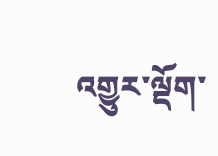འགྱུར་ལྡོག་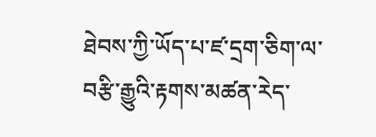ཐེབས་ཀྱི་ཡོད་པ་ཛ་དྲག་ཅིག་ལ་བརྩི་རྒྱུའི་རྟགས་མཚན་རེད་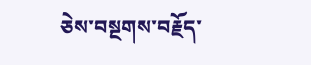ཅེས་བསྔགས་བརྗོད་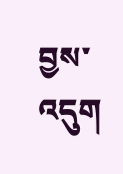བྱས་འདུག